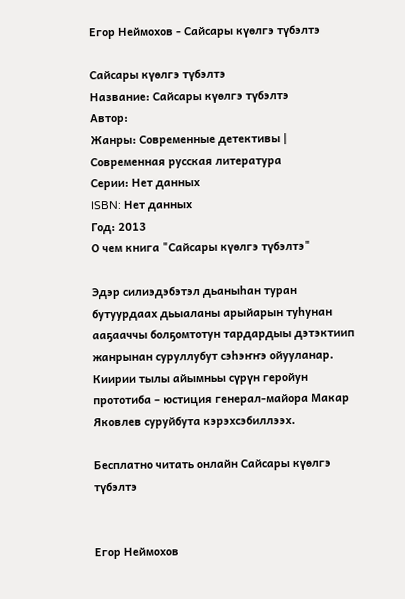Егор Неймохов - Сайсары күөлгэ түбэлтэ

Сайсары күөлгэ түбэлтэ
Название: Сайсары күөлгэ түбэлтэ
Автор:
Жанры: Современные детективы | Современная русская литература
Серии: Нет данных
ISBN: Нет данных
Год: 2013
О чем книга "Сайсары күөлгэ түбэлтэ"

Эдэр силиэдэбэтэл дьаныһан туран бутуурдаах дьыаланы арыйарын туһунан ааҕааччы болҕомтотун тардардыы дэтэктиип жанрынан суруллубут сэһэҥҥэ ойууланар. Киирии тылы айымньы сүрүн геройун прототиба – юстиция генерал-майора Макар Яковлев суруйбута кэрэхсэбиллээх.

Бесплатно читать онлайн Сайсары күөлгэ түбэлтэ


Егор Неймохов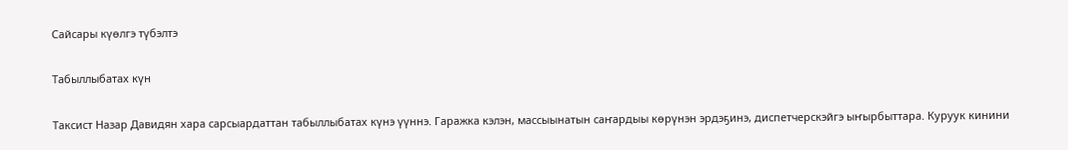Сайсары күөлгэ түбэлтэ

Табыллыбатах күн

Таксист Назар Давидян хара сарсыардаттан табыллыбатах күнэ үүннэ. Гаражка кэлэн, массыынатын саҥардыы көрүнэн эрдэҕинэ, диспетчерскэйгэ ыҥырбыттара. Куруук кинини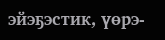эйэҕэстик, үөрэ-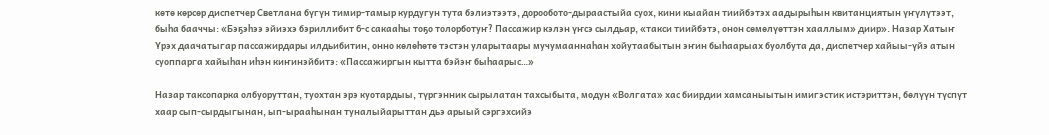көтө көрсөр диспетчер Светлана бүгүн тимир-тамыр курдугун тута бэлиэтээтэ, дорообото-дыраастыйа суох, кини кыайан тиийбэтэх аадырыһын квитанциятын үҥүлүтээт, быһа бааччы: «Бэҕэһээ эйиэхэ бэриллибит 6-с сакааһы тоҕо толорботуҥ? Пассажир кэлэн үҥсэ сылдьар, «такси тиийбэтэ, онон сөмөлүөттэн хааллым» диир». Назар Хатыҥ Үрэх даачатыгар пассажирдары илдьибитин, онно көлөһөтө тэстэн уларытаары мучумааннаһан хойутаабытын эҥин быһаарыах буолбута да, диспетчер хайыы-үйэ атын суоппарга хайыһан иһэн киҥинэйбитэ: «Пассажиргын кытта бэйэҥ быһаарыс…»

Назар таксопарка олбуоруттан, туохтан эрэ куотардыы, түргэнник сырылатан тахсыбыта, модун «Волгата» хас биирдии хамсаныытын имигэстик истэриттэн, бөлүүн түспүт хаар сып-сырдыгынан, ып-ырааһынан туналыйарыттан дьэ арыый сэргэхсийэ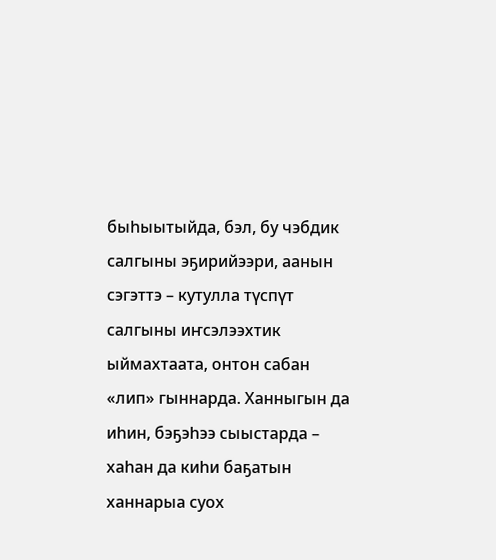быһыытыйда, бэл, бу чэбдик салгыны эҕирийээри, аанын сэгэттэ – кутулла түспүт салгыны иҥсэлээхтик ыймахтаата, онтон сабан «лип» гыннарда. Ханныгын да иһин, бэҕэһээ сыыстарда – хаһан да киһи баҕатын ханнарыа суох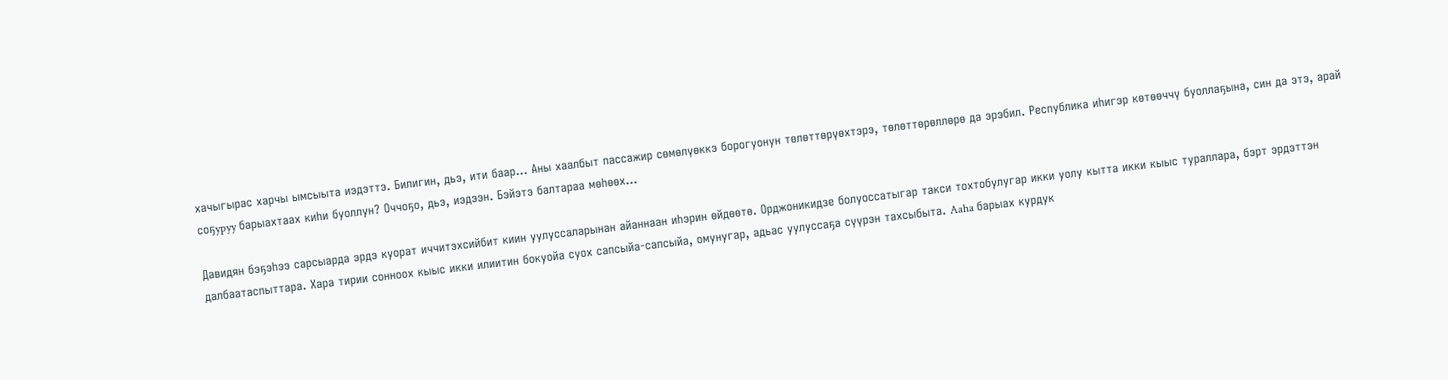хачыгырас харчы ымсыыта иэдэттэ. Билигин, дьэ, ити баар… Аны хаалбыт пассажир сөмөлүөккэ борогуонун төлөттөрүөхтэрэ, төлөттөрөллөрө да эрэбил. Республика иһигэр көтөөччү буоллаҕына, син да этэ, арай coҕypyy барыахтаах киһи буоллун? Оччоҕо, дьэ, иэдээн. Бэйэтэ балтараа мөһөөх…

Давидян бэҕэһээ сарсыарда эрдэ куорат иччитэхсийбит киин уулуссаларынан айаннаан иһэрин өйдөөтө. Орджоникидзе болуоссатыгар такси тохтобулугар икки уолу кытта икки кыыс тураллара, бэрт эрдэттэн далбаатаспыттара. Хара тирии сонноох кыыс икки илиитин бокуойа суох сапсыйа-сапсыйа, омунугар, адьас уулуссаҕа сүүрэн тахсыбыта. Aaha барыах курдук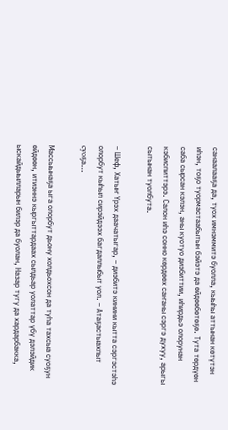санаалааҕа да, туох имнэммитэ буолла, кыыһы аттынан көтүтэн иһэн, тоҕо туормастаабытын бэйэтэ да өйдөөбөтөҕө. Тута төрдүөн саба сырсан кэлэн, аны куотуо диэбиттии, иһирдьэ олорунан кэбиспиттэрэ. Салон иһэ сонно көрдөөх саҥаны сэргэ духуу, арыгы сытынан туолбута.

– Шеф, Хатыҥ Үрэх даачатыгар, – диэбитэ кинини кытта сэргэстэһэ олорбут кыһыл сирэйдээх багдаллыбыт уол. – Атаҕастыахпыт cyoҕa…

Массыынаҕа ыга олорбут дьону холдьохсон да туһа тахсыа суоҕун өйдөөн, итиэннэ кыргыттардаах сылдьар уолаттар үбү дэлэйдик ыскайдыылларын билэр да буолан, Назар тугу да хардарбакка,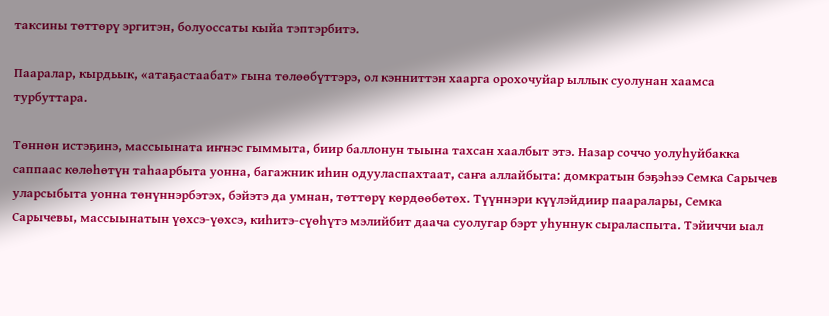таксины төттөрү эргитэн, болуоссаты кыйа тэптэрбитэ.

Пааралар, кырдьык, «атаҕастаабат» гына төлөөбүттэрэ, ол кэнниттэн хаарга орохочуйар ыллык суолунан хаамса турбуттара.

Төннөн истэҕинэ, массыыната иҥнэс гыммыта, биир баллонун тыына тахсан хаалбыт этэ. Назар соччо уолуһуйбакка саппаас көлөһөтүн таһаарбыта уонна, багажник иһин одууласпахтаат, caҥa аллайбыта: домкратын бэҕэһээ Семка Сарычев уларсыбыта уонна төнүннэрбэтэх, бэйэтэ да умнан, төттөрү көрдөөбөтөх. Түүннэри күүлэйдиир пааралары, Семка Сарычевы, массыынатын үөхсэ-үөхсэ, киһитэ-сүөһүтэ мэлийбит даача суолугар бэрт уһуннук сыраласпыта. Тэйиччи ыал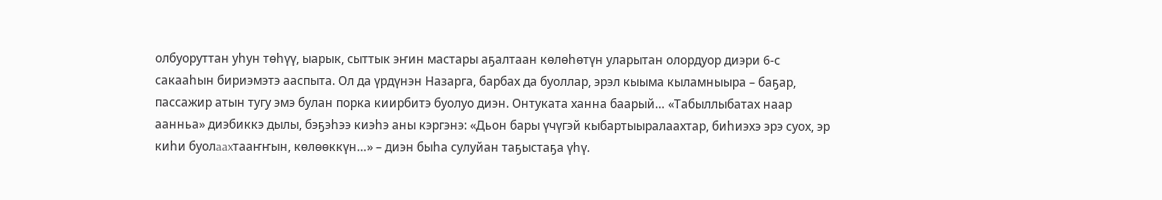олбуоруттан уһун төһүү, ыарык, сыттык эҥин мастары аҕалтаан көлөһөтүн уларытан олордуор диэри 6-с сакааһын бириэмэтэ ааспыта. Ол да үрдүнэн Назарга, барбах да буоллар, эрэл кыыма кыламныыра – баҕар, пассажир атын тугу эмэ булан порка киирбитэ буолуо диэн. Онтуката ханна баарый… «Табыллыбатах наар аанньа» диэбиккэ дылы, бэҕэһээ киэһэ аны кэргэнэ: «Дьон бары үчүгэй кыбартыыралаахтар, биһиэхэ эрэ суох, эр киһи бyoлaaxтaaҥҥын, көлөөккүн…» – диэн быһа сулуйан таҕыстаҕа үһү.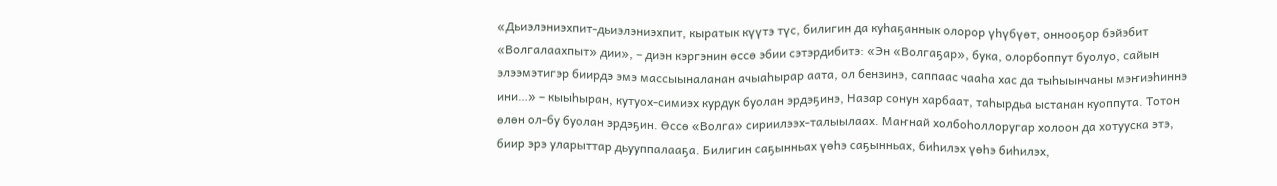«Дьиэлэниэхпит-дьиэлэниэхпит, кыратык күүтэ түс, билигин да куһаҕаннык олорор үһүбүөт, оннооҕор бэйэбит «Волгалаахпыт» дии», – диэн кэргэнин өссө эбии сэтэрдибитэ: «Эн «Волгаҕар», бука, олорбоппут буолуо, сайын элээмэтигэр биирдэ эмэ массыыналанан ачыаһырар аата, ол бензинэ, саппаас чааһа хас да тыһыынчаны мэҥиэһиннэ ини…» – кыыһыран, кутуох-симиэх курдук буолан эрдэҕинэ, Назар сонун харбаат, таһырдьа ыстанан куоппута. Тотон өлөн ол-бу буолан эрдэҕин. Өссө «Волга» сириилээх-талыылаах. Маҥнай холбоһоллоругар холоон да хотууска этэ, биир эрэ уларыттар дьууппалааҕа. Билигин саҕынньах үөһэ саҕынньах, биһилэх үөһэ биһилэх,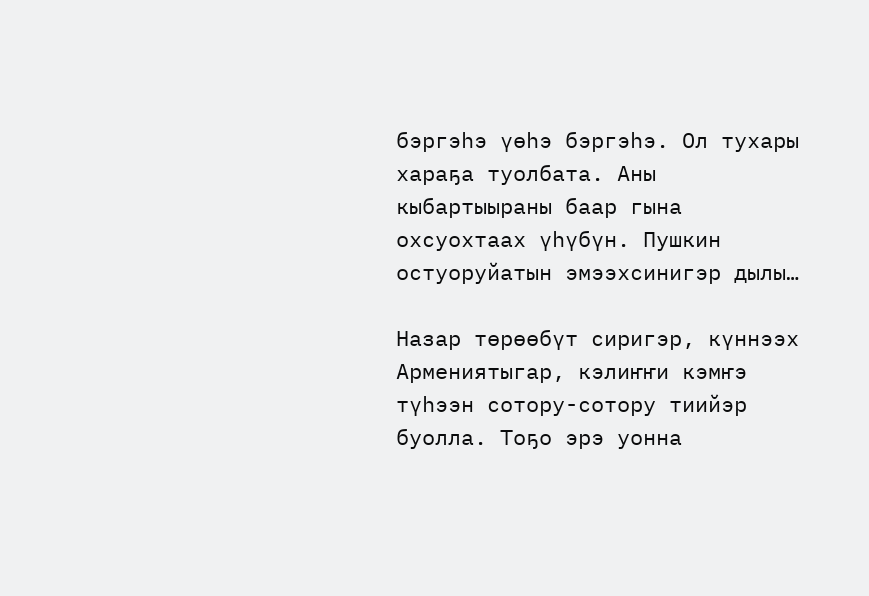бэргэһэ үөһэ бэргэһэ. Ол тухары хараҕа туолбата. Аны кыбартыыраны баар гына охсуохтаах үһүбүн. Пушкин остуоруйатын эмээхсинигэр дылы…

Назар төрөөбүт сиригэр, күннээх Армениятыгар, кэлиҥҥи кэмҥэ түһээн сотору-сотору тиийэр буолла. Тоҕо эрэ уонна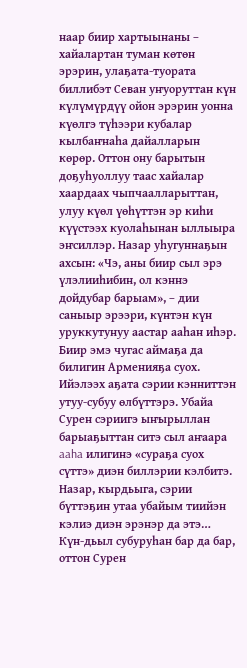наар биир хартыынаны – хайалартан туман көтөн эрэрин, улаҕата-туората биллибэт Севан уҥуоруттан күн күлүмүрдүү ойон эрэрин уонна күөлгэ түһээри кубалар кылбаҥнаһа дайалларын көрөр. Оттон ону барытын доҕуһуоллуу таас хайалар хаардаах чыпчаалларыттан, улуу күөл үөһүттэн эр киһи күүстээх куолаһынан ыллыыра эҥсиллэр. Назар уһугуннаҕын ахсын: «Чэ, аны биир сыл эрэ үлэлииһибин, ол кэннэ дойдубар барыам», – дии саныыр эрээри, күнтэн күн уруккутунуу аастар ааһан иһэр. Биир эмэ чугас аймаҕа да билигин Арменияҕа суох. Ийэлээх аҕата сэрии кэнниттэн утуу-субуу өлбүттэрэ. Убайа Сурен сэриигэ ыҥырыллан барыаҕыттан ситэ сыл аҥаара aaha илигинэ «сураҕа суох сүттэ» диэн биллэрии кэлбитэ. Назар, кырдьыга, сэрии бүттэҕин утаа убайым тиийэн кэлиэ диэн эрэнэр да этэ… Күн-дьыл субуруһан бар да бар, оттон Сурен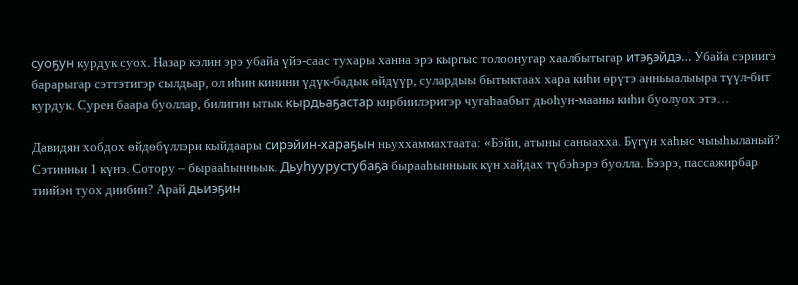суоҕун курдук суох. Назар кэлин эрэ убайа үйэ-саас тухары ханна эрэ кыргыс толоонугар хаалбытыгар итэҕэйдэ… Убайа сэриигэ барарыгар сэттэтигэр сылдьар, ол иһин кинини үдүк-бадык өйдүүр, сулардыы бытыктаах хара киһи өрүтэ анньыалыыра түүл-бит курдук. Сурен баара буоллар, билигин ытык кырдьаҕастар кирбиилэригэр чугаһаабыт дьоһун-мааны киһи буолуох этэ…

Давидян хобдох өйдөбүллэри кыйдаары сирэйин-хараҕын ньуххаммахтаата: «Бэйи, атыны саныахха. Бүгүн хаһыс чыыһыланый? Сэтинньи 1 күнэ. Сотору – бырааһынньык. Дьуһуурустубаҕа бырааһынньык күн хайдах түбэһэрэ буолла. Бээрэ, пассажирбар тиийэн туох диибин? Арай дьиэҕин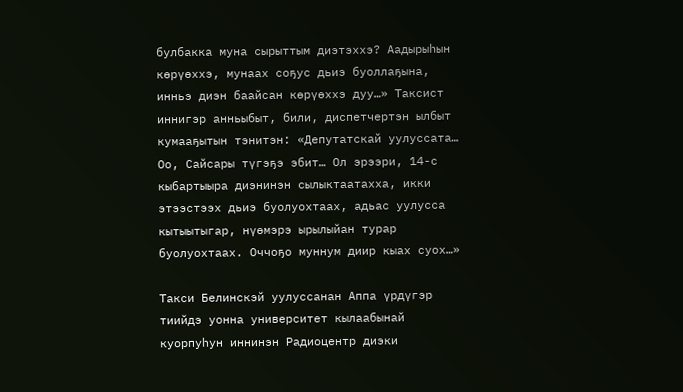булбакка муна сырыттым диэтэххэ? Аадырыһын көрүөххэ, мунаах соҕус дьиэ буоллаҕына, инньэ диэн баайсан көрүөххэ дуу…» Таксист иннигэр анньыбыт, били, диспетчертэн ылбыт кумааҕытын тэнитэн: «Депутатскай уулуссата… Оо, Сайсары түгэҕэ эбит… Ол эрээри, 14-с кыбартыыра диэнинэн сылыктаатахха, икки этээстээх дьиэ буолуохтаах, адьас уулусса кытыытыгар, нүөмэрэ ырылыйан турар буолуохтаах. Оччоҕо муннум диир кыах суох…»

Такси Белинскэй уулуссанан Aппa үрдүгэр тиийдэ уонна университет кылаабынай куорпуһун иннинэн Радиоцентр диэки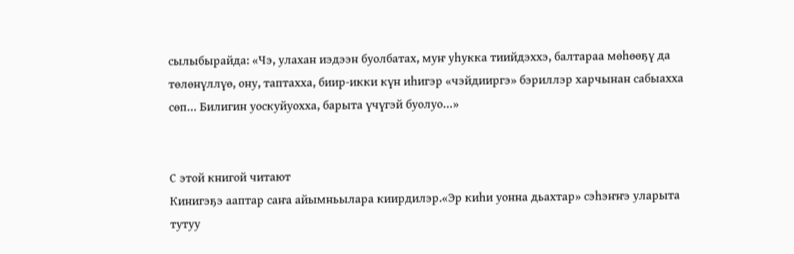сылыбырайда: «Чэ, улахан иэдээн буолбатах, муҥ уһукка тиийдэххэ, балтараа мөһөөҕү да төлөнүллүө, ону, таптахха, биир-икки күн иһигэр «чэйдииргэ» бэриллэр харчынан сабыахха сөп… Билигин уоскуйуохха, барыта үчүгэй буолуо…»


С этой книгой читают
Кинигэҕэ ааптар саҥа айымньылара киирдилэр.«Эр киһи уонна дьахтар» сэһэҥҥэ уларыта тутуу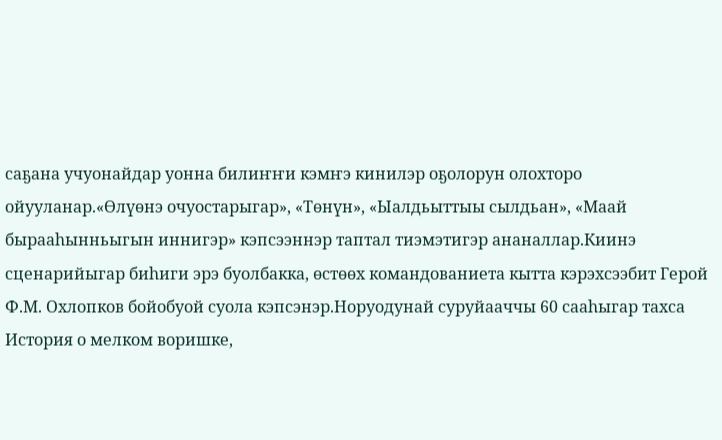саҕана учуонайдар уонна билиҥҥи кэмҥэ кинилэр оҕолорун олохторо ойууланар.«Өлүөнэ очуостарыгар», «Төнүн», «Ыалдьыттыы сылдьан», «Маай бырааһынньыгын иннигэр» кэпсээннэр таптал тиэмэтигэр ананаллар.Киинэ сценарийыгар биһиги эрэ буолбакка, өстөөх командованиета кытта кэрэхсээбит Герой Ф.М. Охлопков бойобуой суола кэпсэнэр.Норуодунай суруйааччы 60 сааһыгар тахса
История о мелком воришке,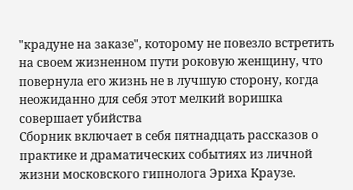"крадуне на заказе", которому не повезло встретить на своем жизненном пути роковую женщину, что повернула его жизнь не в лучшую сторону, когда неожиданно для себя этот мелкий воришка совершает убийства
Сборник включает в себя пятнадцать рассказов о практике и драматических событиях из личной жизни московского гипнолога Эриха Краузе.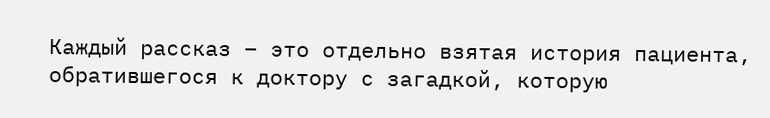Каждый рассказ – это отдельно взятая история пациента, обратившегося к доктору с загадкой, которую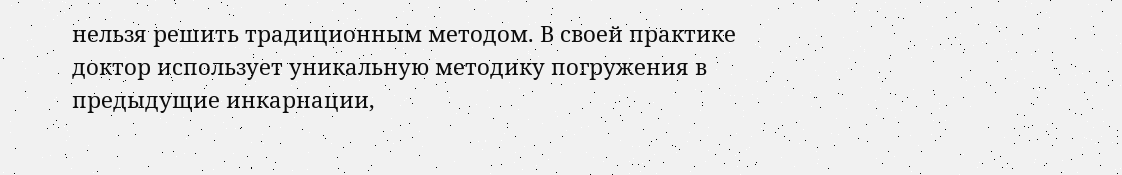нельзя решить традиционным методом. В своей практике доктор использует уникальную методику погружения в предыдущие инкарнации,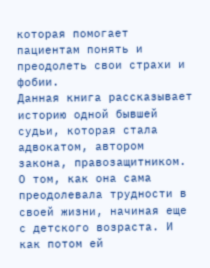которая помогает пациентам понять и преодолеть свои страхи и фобии.
Данная книга рассказывает историю одной бывшей судьи, которая стала адвокатом, автором закона, правозащитником. О том, как она сама преодолевала трудности в своей жизни, начиная еще с детского возраста. И как потом ей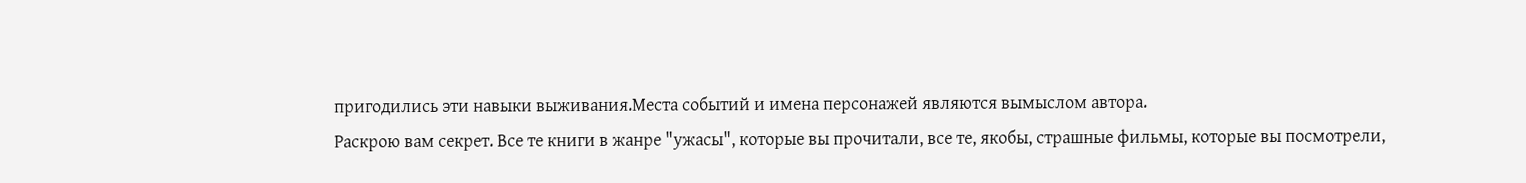пригодились эти навыки выживания.Места событий и имена персонажей являются вымыслом автора.
Раскрою вам секрет. Все те книги в жанре "ужасы", которые вы прочитали, все те, якобы, страшные фильмы, которые вы посмотрели,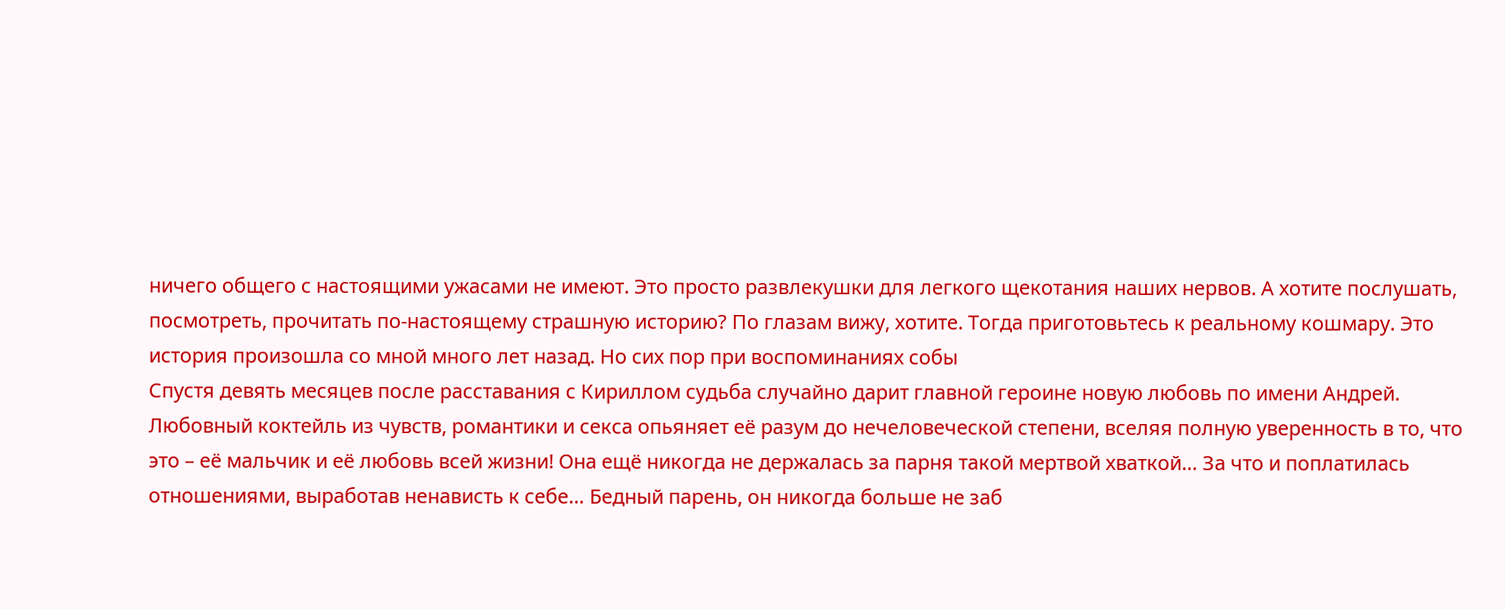ничего общего с настоящими ужасами не имеют. Это просто развлекушки для легкого щекотания наших нервов. А хотите послушать, посмотреть, прочитать по-настоящему страшную историю? По глазам вижу, хотите. Тогда приготовьтесь к реальному кошмару. Это история произошла со мной много лет назад. Но сих пор при воспоминаниях собы
Спустя девять месяцев после расставания с Кириллом судьба случайно дарит главной героине новую любовь по имени Андрей. Любовный коктейль из чувств, романтики и секса опьяняет её разум до нечеловеческой степени, вселяя полную уверенность в то, что это – её мальчик и её любовь всей жизни! Она ещё никогда не держалась за парня такой мертвой хваткой… За что и поплатилась отношениями, выработав ненависть к себе… Бедный парень, он никогда больше не заб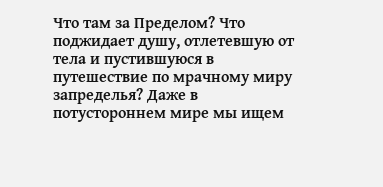Что там за Пределом? Что поджидает душу, отлетевшую от тела и пустившуюся в путешествие по мрачному миру запределья? Даже в потустороннем мире мы ищем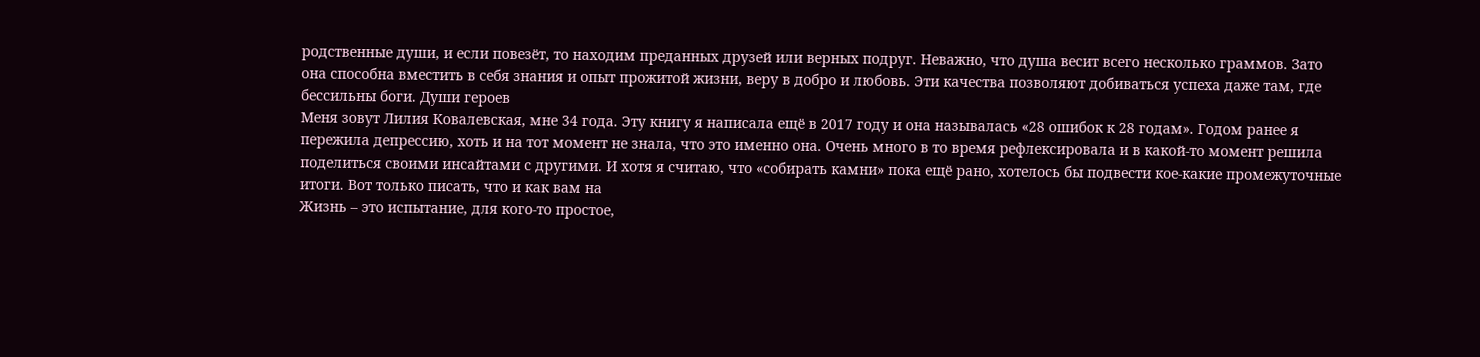родственные души, и если повезёт, то находим преданных друзей или верных подруг. Неважно, что душа весит всего несколько граммов. Зато она способна вместить в себя знания и опыт прожитой жизни, веру в добро и любовь. Эти качества позволяют добиваться успеха даже там, где бессильны боги. Души героев
Меня зовут Лилия Ковалевская, мне 34 года. Эту книгу я написала ещё в 2017 году и она называлась «28 ошибок к 28 годам». Годом ранее я пережила депрессию, хоть и на тот момент не знала, что это именно она. Очень много в то время рефлексировала и в какой-то момент решила поделиться своими инсайтами с другими. И хотя я считаю, что «собирать камни» пока ещё рано, хотелось бы подвести кое-какие промежуточные итоги. Вот только писать, что и как вам на
Жизнь – это испытание, для кого-то простое,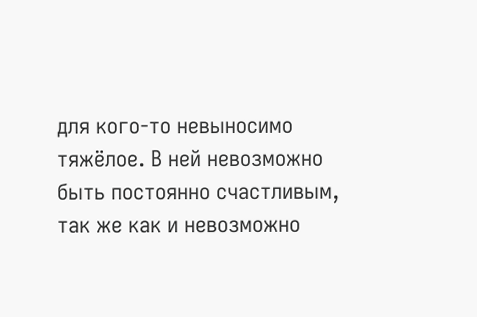для кого-то невыносимо тяжёлое. В ней невозможно быть постоянно счастливым, так же как и невозможно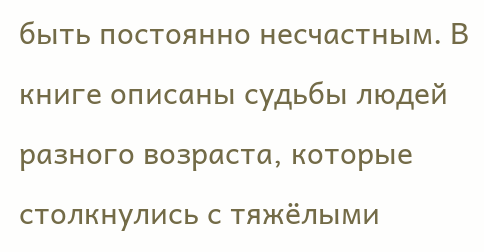быть постоянно несчастным. В книге описаны судьбы людей разного возраста, которые столкнулись с тяжёлыми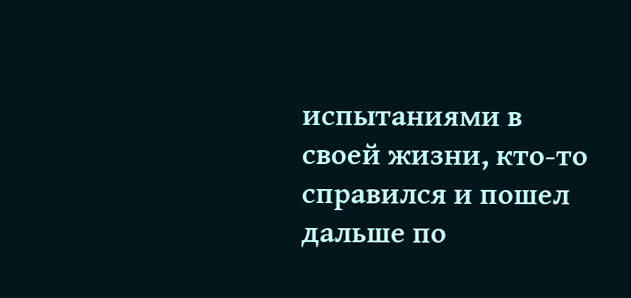испытаниями в своей жизни, кто-то справился и пошел дальше по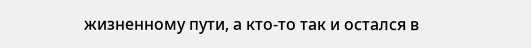жизненному пути, а кто-то так и остался в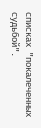списках "покалеченных судьбой".